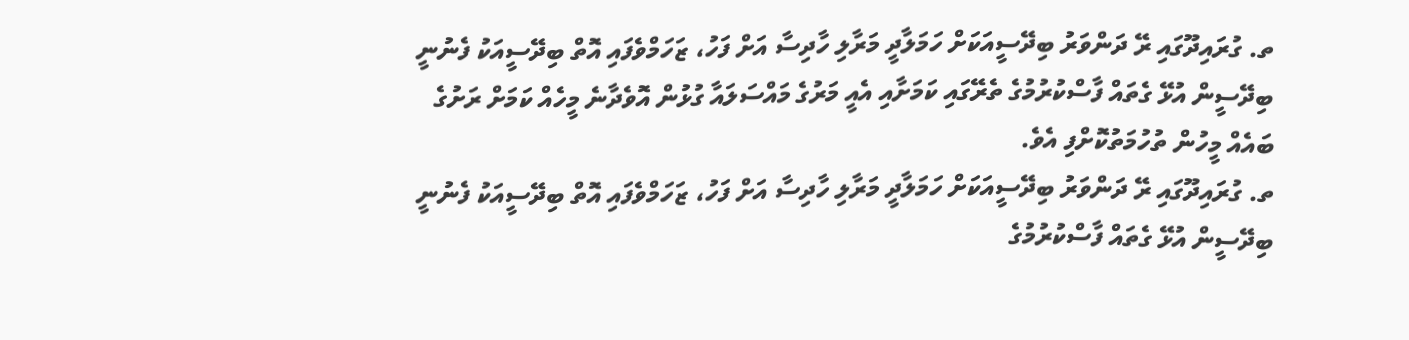ތ. ގުރައިދޫގައި ރޭ ދަންވަރު ބިދޭސީއަކަށް ހަމަލާދީ މަރާލި ހާދިސާ އަށް ފަހު، ޒަހަމްވެފައި އޮތް ބިދޭސީއަކު ފެނުނީ ބިދޭސީން އުޅޭ ގެތައް ފާސްކުރުމުގެ ތެރޭގައި ކަމަށާއި އެއީ މަރުގެ މައްސަލައާ ގުޅުން އޮވެދާނެ މީހެއް ކަމަށް ރަށުގެ ބައެއް މީހުން ތުހުމަތުކޮށްފި އެވެ.
ތ. ގުރައިދޫގައި ރޭ ދަންވަރު ބިދޭސީއަކަށް ހަމަލާދީ މަރާލި ހާދިސާ އަށް ފަހު، ޒަހަމްވެފައި އޮތް ބިދޭސީއަކު ފެނުނީ ބިދޭސީން އުޅޭ ގެތައް ފާސްކުރުމުގެ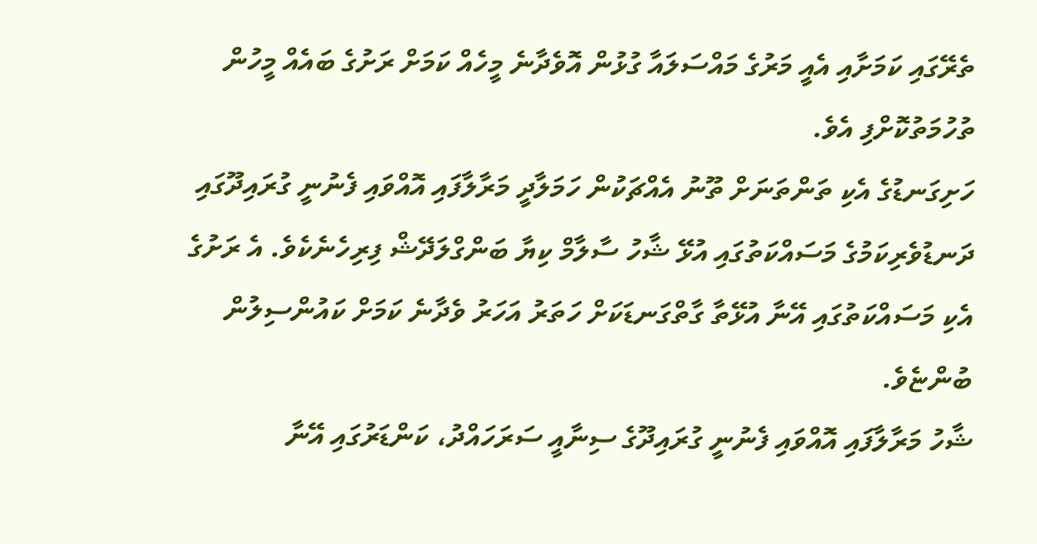ތެރޭގައި ކަމަށާއި އެއީ މަރުގެ މައްސަލައާ ގުޅުން އޮވެދާނެ މީހެއް ކަމަށް ރަށުގެ ބައެއް މީހުން ތުހުމަތުކޮށްފި އެވެ.
ހަށިގަނޑުގެ އެކި ތަންތަނަށް ތޫނު އެއްޗަކުން ހަމަލާދީ މަރާލާފައި އޮއްވައި ފެނުނީ ގުރައިދޫގައި ދަނޑުވެރިކަމުގެ މަސައްކަތުގައި އުޅޭ ޝާހު ސާލާމް ކިޔާ ބަންގްލަދޭޝް ފިރިހެނެކެވެ. އެ ރަށުގެ އެކި މަސައްކަތުގައި އޭނާ އުޅޭތާ ގާތްގަނޑަކަށް ހަތަރު އަހަރު ވެދާނެ ކަމަށް ކައުންސިލުން ބުންޏެވެ.
ޝާހު މަރާލާފައި އޮއްވައި ފެނުނީ ގުރައިދޫގެ ސިނާއީ ސަރަހައްދު، ކަންޑަރުގައި އޭނާ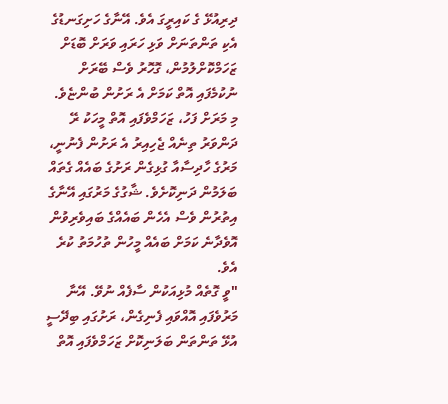ދިރިއުޅޭ ގެ ކައިރީގަ އެވެ. އޭނާގެ ހަށިގަނޑުގެ އެކި ތަންތަނަށް ވަޅި ހަރައި ވަރަށް ބޮޑަށް ޒަހަމްކޮށްލުމުން، ގޮހޮރު ވެސް ބޭރަށް ނުކުމެފައި އޮތް ކަމަށް އެ ރަށުން ބުންޏެވެ.
މި މަރަށް ފަހު، ޒަހަމްވެފައި އޮތް މީހަކު ރޭ ދަންވަރު ތިނެއް ޖެހިއިރު އެ ރަށުން ފެނުނީ، މަރުގެ ހާދިސާއާ ގުޅިގެން ރަށުގެ ބައެއް ގެތައް ބަލަމުން ދަނިކޮށެވެ. ޝާގުގެ މަރުގައި އޭނާގެ އިތުރުން ވެސް އެހެން ބައެއްގެ ބައިވެރިވުން އޮވެދާނެ ކަމަށް ބައެއް މީހުން ތުހުމަތު ކުރެ އެވެ.
"ވީ ގޮތެއް މުޅިއަކުން ސާފެއް ނުވޭ. އޭނާ މަރުވެފައި އޮއްވައި ފެނިގެން، ރަށުގައި ބިދޭސީ އުޅޭ ތަންތަން ބަލަނިކޮށް ޒަހަމްވެފައި އޮތް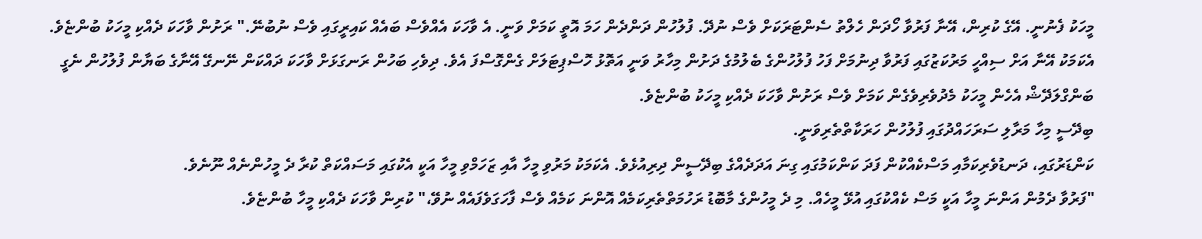މީހަކު ފެނުނީ. އޭގެ ކުރިން، އޭނާ ފަރުވާ ހޯދަން ހެލްތު ސެންޓަރަކަށް ވެސް ނުދޭ. ފުލުހުން ދަންދެން ހަމަ އޮތީ ކަމަށް ވަނީ. އެ ވާހަކަ އެއްވެސް ބައެއް ކައިރީގައި ވެސް ނުބުނޭ." ރަށުން ވާހަކަ ދެއްކި މީހަކު ބުންޏެވެ.
އެކަމަކު އޭނާ އަށް ސިއްހީ މަރުކަޒުގައި ފަރުވާ ދިނުމަށް ފަހު ފުލުހުންގެ ބެލުމުގެ ދަށުން މިހާރު ވަނީ އަތޮޅު ހޮސްޕިޓަލަށް ގެންގޮސްފަ އެވެ. ދިވެހި ބަހުން ރަނގަޅަށް ވާހަކަ ދައްކަން ނޭނގޭ އޭނާގެ ބަޔާން ފުލުހުން ނެގީ ބަންގްލަދޭޝް އެހެން މީހަކު މެދުވެރިވެގެން ކަމަށް ވެސް ރަށުން ވާހަކަ ދެއްކި މީހަކު ބުންޏެވެ.
ބިދޭސީ މިހާ މަރާލި ސަރަހައްދުގައި ފުލުހުން ހަރަކާތްތެރިވަނީ.
ކަންޑަރުގައި، ދަނޑުވެރިކަމާއި މަސްކެއްކުން ފަދަ ކަންކަމުގައި ގިނަ އަދަދެއްގެ ބިދޭސީން ދިރިއުޅެވެ. އެކަމަކު މަރުވި މީހާ އާއި ޒަހަމްވި މީހާ އަކީ އެކުގައި މަސައްކަތް ކުރާ ދެ މީހުންނެއް ނޫނެވެ.
"ފަރުވާ ދެމުން އަންނަ މީހާ އަކީ މަސް ކެއްކުގައި އުޅޭ މީހެއް. މި ދެ މީހުންގެ މާބޮޑު ރަހުމަތްތެރިކަމެއް އޮންނަ ކަމެއް ވެސް ފާހަގަވެފައެއް ނުވޭ،" ކުރިން ވާހަކަ ދެއްކި މީހާ ބުންޏެވެ.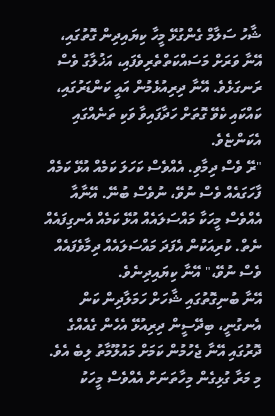ޝާހު ސަލާމް ގެންގުޅޭ މީހާ ކިޔައިދިން ގޮތުގައި، އޭނާ ވަރަށް މަސައްކަތްތެރިވެފައި، އަޚުލާގު ވެސް ރަނގަޅެވެ. އޭނާ ދިރިއުޅެމުން އައީ ކަންޑަރުގައި، ކައްކައި ކެވޭ ގޮތަށް ހަދާފައިވާ ވަކި ތަނެއްގައި އެކަންޏެވެ.
"ރޭ ވެސް ދިމާވި. އެއްވެސް ކަހަލަ ކަމެއް އުޅޭ ކަމެއް ފާހަގައެއް ވެސް ނުވޭ، ނުވެސް ބުނޭ. އޭނާއާ އެއްވެސް މީހަކާ މައްސަލައެއް އުޅޭ ކަމެއް އެނގިފައެއް ނެތް. ކުރިއަކުން އެފަދަ މައްސަލައެއް ދިމާވެފައެއް ވެސް ނުވޭ،" އޭނާ ކިޔައިދިނެވެ.
އޭނާ ބުނިގޮތުގައި ޝާހަށް ހަމަލާދިން ކަން އެނގުނީ، ބިދޭސީން ދިރިއުޅޭ އެހެން ގެއެއްގެ ދޮރުގައި އޭނާ ޖެހުމުން ކަމަށް މައުލޫމާތު ލިބެ އެވެ.
މި މަރާ ގުޅިގެން މިހާތަނަށް އެއްވެސް މީހަކު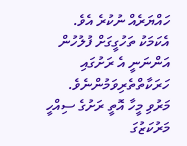ހައްޔަރެއް ނުކުރެ އެވެ. އެކަމަކު ތަހުގީގަށް ފުލުހުން އަންނަނީ އެ ރަށުގައި ހަރަކާތްތެރިވަމުންނެވެ.
މަރުވި މީހާ އޮތީ ރަށުގެ ސިއްހީ މަރުކަޒުގަ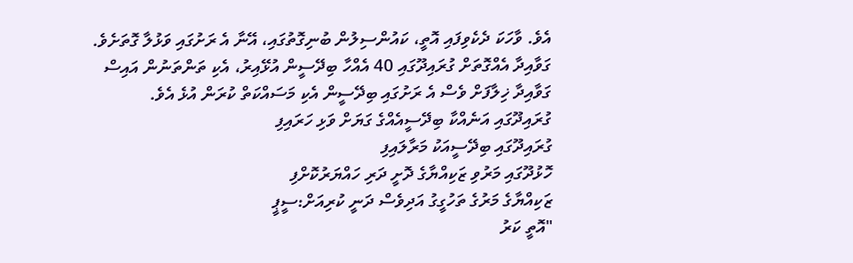އެވެ. ވާހަކަ ދެކެވިފައި އޮތީ، ކައުންސިލުން ބުނިގޮތުގައި، އޭނާ އެ ރަށުގައި ވަޅުލާ ގޮތަށެވެ.
ގަވާއިދާ އެއްގޮތަށް ގުރައިދޫގައި 40 އެއްހާ ބިދޭސީން އުޅޭއިރު، އެކި ތަންތަނުން އައިސް ގަވާއިދާ ޚިލާފަށް ވެސް އެ ރަށުގައި ބިދޭސީން އެކި މަސައްކަތް ކުރަން އުޅެ އެވެ.
ގުރައިދޫގައި އަނެއްކާ ބިދޭސީއެއްގެ ގަޔަށް ވަޅި ހަރައިފި
ގުރައިދޫގައި ބިދޭސީއަކު މަރާލައިފި
ހޮޅުދޫގައި މަރުވި ޒަކިއްޔާގެ ދޮށީ ދަރި ހައްޔަރުކޮށްފި
ޒަކިއްޔާގެ މަރުގެ ތަހުގީގު އަދިވެސް ދަނީ ކުރިއަށް:ސީޕީ
"އޮތީ ކަރު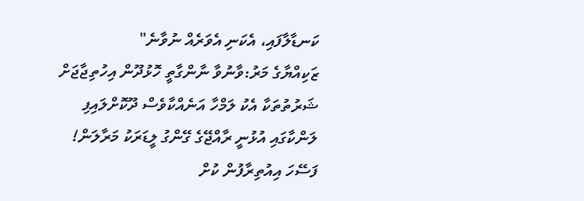ކަނޑާލާފައި، އެކަނި އެވަރެއް ނުވާނެ"
ޒަކިއްޔާގެ މަރު:ވާނުވާ ނާންގާތީ ހޮޅުދޫން އިހުތިޖާޖަށް
ޝަރުތުތަކާ އެކު ލަމްހާ އަނެއްކާވެސް ދޫކޮށްލައިފި
ލަންކާގައި އުޅުނީ ރާއްޖޭގެ ގޭންގު ލީޑަރަކު މަރާލަން!
ފަސޭހަ އިއުތިރާފުން ކުށް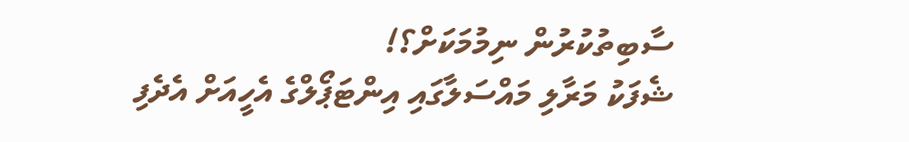ސާބިތުކުރުން ނިމުމަކަށް؟!
ޝެފަކު މަރާލި މައްސަލާގައި އިންޓަޕޯލްގެ އެހީއަށް އެދެފި